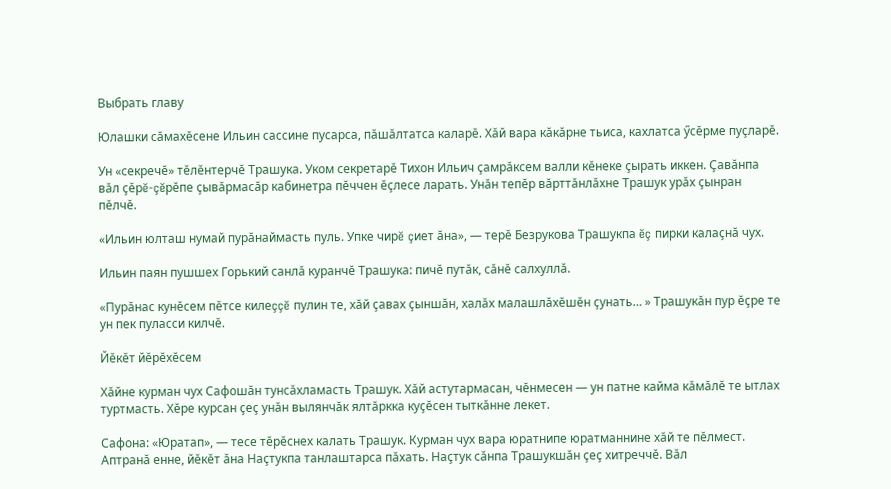Выбрать главу

Юлашки сăмахĕсене Ильин сассине пусарса, пăшăлтатса каларĕ. Хăй вара кăкăрне тьиса, кахлатса ӳсĕрме пуçларĕ.

Ун «секречĕ» тĕлĕнтерчĕ Трашука. Уком секретарĕ Тихон Ильич çамрăксем валли кĕнеке çырать иккен. Çавăнпа вăл çĕрĕ-çĕрĕпе çывăрмасăр кабинетра пĕччен ĕçлесе ларать. Унăн тепĕр вăрттăнлăхне Трашук урăх çынран пĕлчĕ.

«Ильин юлташ нумай пурăнаймасть пуль. Упке чирĕ çиет ăна», — терĕ Безрукова Трашукпа ĕç пирки калаçнă чух.

Ильин паян пушшех Горький санлă куранчĕ Трашука: пичĕ путăк, сăнĕ салхуллă.

«Пурăнас кунĕсем пĕтсе килеççĕ пулин те, хăй çавах çыншăн, халăх малашлăхĕшĕн çунать… » Трашукăн пур ĕçре те ун пек пуласси килчĕ.

Йĕкĕт йĕрĕхĕсем

Хăйне курман чух Сафошăн тунсăхламасть Трашук. Хăй астутармасан, чĕнмесен — ун патне кайма кăмăлĕ те ытлах туртмасть. Хĕре курсан çеç унăн вылянчăк ялтăркка куçĕсен тыткăнне лекет.

Сафона: «Юратап», — тесе тĕрĕснех калать Трашук. Курман чух вара юратнипе юратманнине хăй те пĕлмест. Аптранă енне, йĕкĕт ăна Наçтукпа танлаштарса пăхать. Наçтук сăнпа Трашукшăн çеç хитреччĕ. Вăл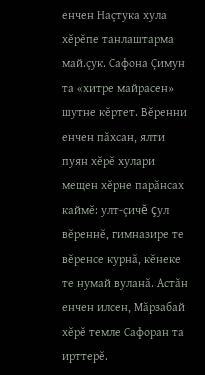енчен Наçтука хула хĕрĕпе танлаштарма май.çук. Сафона Çимун та «хитре майрасен» шутне кĕртет. Вĕренни енчен пăхсан, ялти пуян хĕрĕ хулари мещен хĕрне парăнсах каймĕ: улт-çичĕ çул вĕреннĕ, гимназире те вĕренсе курнă, кĕнеке те нумай вуланă. Астăн енчен илсен, Мăрзабай хĕрĕ темле Сафоран та ирттерĕ.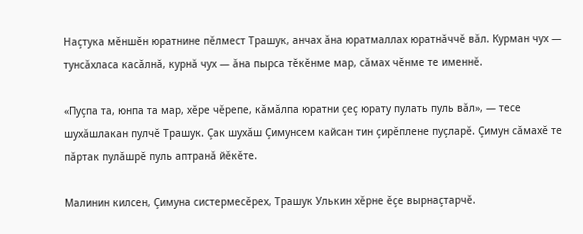Наçтука мĕншĕн юратнине пĕлмест Трашук, анчах ăна юратмаллах юратнăччĕ вăл. Курман чух — тунсăхласа касăлнă, курнă чух — ăна пырса тĕкĕнме мар, сăмах чĕнме те именнĕ.

«Пуçпа та, юнпа та мар, хĕре чĕрепе, кăмăлпа юратни çеç юрату пулать пуль вăл», — тесе шухăшлакан пулчĕ Трашук. Çак шухăш Çимунсем кайсан тин çирĕплене пуçларĕ. Çимун сăмахĕ те пăртак пулăшрĕ пуль аптранă йĕкĕте.

Малинин килсен, Çимуна систермесĕрех, Трашук Улькин хĕрне ĕçе вырнаçтарчĕ.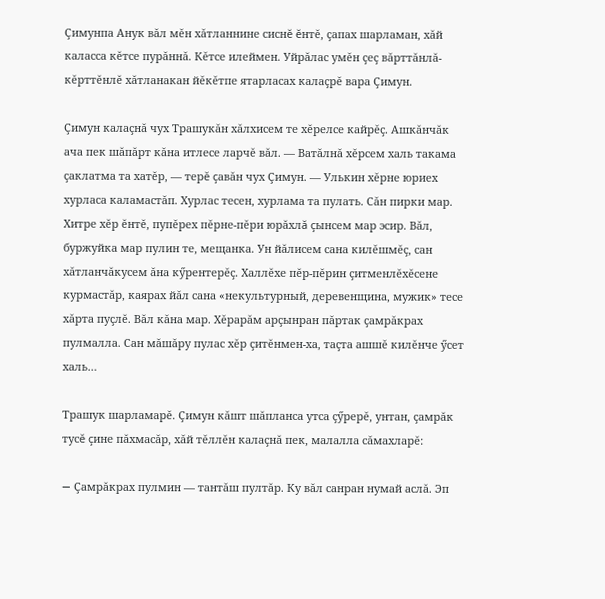Çимунпа Анук вăл мĕн хăтланнине сиснĕ ĕнтĕ, çапах шарламан, хăй каласса кĕтсе пурăннă. Кĕтсе илеймен. Уйрăлас умĕн çеç вăрттăнлă-кĕрттĕнлĕ хăтланакан йĕкĕтпе ятарласах калаçрĕ вара Çимун.

Çимун калаçнă чух Трашукăн хăлхисем те хĕрелсе кайрĕç. Ашкăнчăк ача пек шăпăрт кăна итлесе ларчĕ вăл. — Ватăлнă хĕрсем халь такама çаклатма та хатĕр, — терĕ çавăн чух Çимун. — Улькин хĕрне юриех хурласа каламастăп. Хурлас тесен, хурлама та пулать. Сăн пирки мар. Хитре хĕр ĕнтĕ, пупĕрех пĕрне-пĕри юрăхлă çынсем мар эсир. Вăл, буржуйка мар пулин те, мещанка. Ун йăлисем сана килĕшмĕç, сан хăтланчăкусем ăна кӳрентерĕç. Халлĕхе пĕр-пĕрин çитменлĕхĕсене курмастăр, каярах йăл сана «некультурный, деревенщина, мужик» тесе хăрта пуçлĕ. Вăл кăна мар. Хĕрарăм арçынран пăртак çамрăкрах пулмалла. Сан мăшăру пулас хĕр çитĕнмен-ха, таçта ашшĕ килĕнче ӳсет халь…

Трашук шарламарĕ. Çимун кăшт шăпланса утса çӳрерĕ, унтан, çамрăк тусĕ çине пăхмасăр, хăй тĕллĕн калаçнă пек, малалла сăмахларĕ:

— Çамрăкрах пулмин — тантăш пултăр. Ку вăл санран нумай аслă. Эп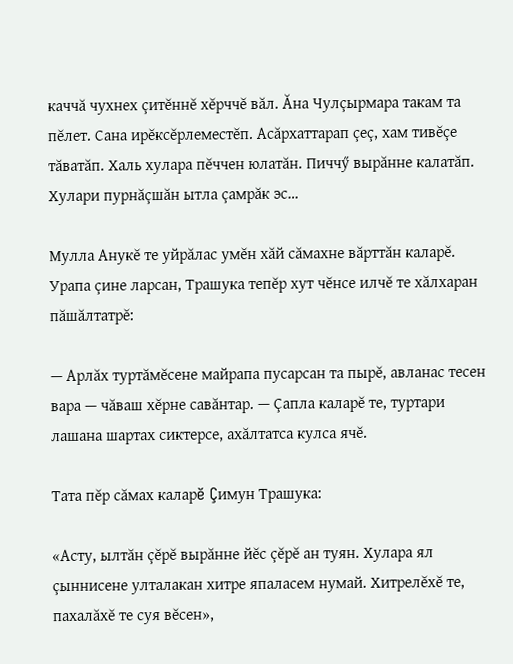каччă чухнех çитĕннĕ хĕрччĕ вăл. Ăна Чулçырмара такам та пĕлет. Сана ирĕксĕрлеместĕп. Асăрхаттарап çеç, хам тивĕçе тăватăп. Халь хулара пĕччен юлатăн. Пиччӳ вырăнне калатăп. Хулари пурнăçшăн ытла çамрăк эс…

Мулла Анукĕ те уйрăлас умĕн хăй сăмахне вăрттăн каларĕ. Урапа çине ларсан, Трашука тепĕр хут чĕнсе илчĕ те хăлхаран пăшăлтатрĕ:

— Арлăх туртăмĕсене майрапа пусарсан та пырĕ, авланас тесен вара — чăваш хĕрне савăнтар. — Çапла каларĕ те, туртари лашана шартах сиктерсе, ахăлтатса кулса ячĕ.

Тата пĕр сăмах каларĕ Çимун Трашука:

«Асту, ылтăн çĕрĕ вырăнне йĕс çĕрĕ ан туян. Хулара ял çыннисене улталакан хитре япаласем нумай. Хитрелĕхĕ те, пахалăхĕ те суя вĕсен»,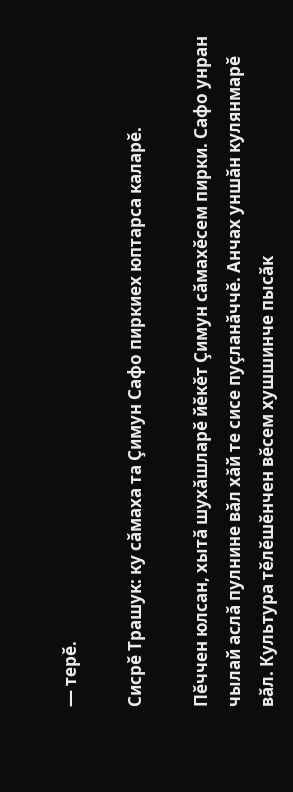— терĕ.

Сисрĕ Трашук: ку сăмаха та Çимун Сафо пиркиех юптарса каларĕ.

Пĕччен юлсан, хытă шухăшларĕ йĕкĕт Çимун сăмахĕсем пирки. Сафо унран чылай аслă пулнине вăл хăй те сисе пуçланăччĕ. Анчах уншăн кулянмарĕ вăл. Культура тĕлĕшĕнчен вĕсем хушшинче пысăк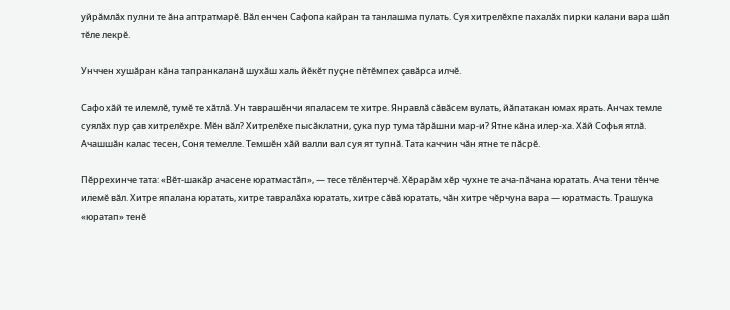уйрăмлăх пулни те ăна аптратмарĕ. Вăл енчен Сафопа кайран та танлашма пулать. Суя хитрелĕхпе пахалăх пирки калани вара шăп тĕле лекрĕ.

Унччен хушăран кăна тапранкаланă шухăш халь йĕкĕт пуçне пĕтĕмпех çавăрса илчĕ.

Сафо хăй те илемлĕ, тумĕ те хăтлă. Ун таврашĕнчи япаласем те хитре. Янравлă сăвăсем вулать, йăпатакан юмах ярать. Анчах темле суялăх пур çав хитрелĕхре. Мĕн вăл? Хитрелĕхе пысăклатни, çука пур тума тăрăшни мар-и? Ятне кăна илер-ха. Хăй Софья ятлă. Ачашшăн калас тесен, Соня темелле. Темшĕн хăй валли вал суя ят тупнă. Тата каччин чăн ятне те пăсрĕ.

Пĕррехинче тата: «Вĕт-шакăр ачасене юратмастăп», — тесе тĕлĕнтерчĕ. Хĕрарăм хĕр чухне те ача-пăчана юратать. Ача тени тĕнче илемĕ вăл. Хитре япалана юратать, хитре тавралăха юратать, хитре сăвă юратать, чăн хитре чĕрчуна вара — юратмасть. Трашука «юратап» тенĕ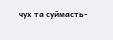чух та суймасть-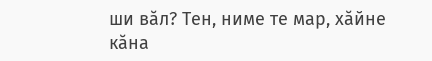ши вăл? Тен, ниме те мар, хăйне кăна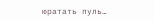юратать пуль…